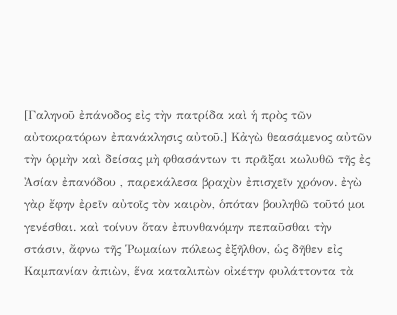[Γαληνοῦ ἐπάνοδος εἰς τὴν πατρίδα καὶ ἡ πρὸς τῶν αὐτοκρατόρων ἐπανάκλησις αὐτοῦ.] Κἀγὼ θεασάμενος αὐτῶν τὴν ὁρμὴν καὶ δείσας μὴ φθασάντων τι πρᾶξαι κωλυθῶ τῆς ἐς Ἀσίαν ἐπανόδου , παρεκάλεσα βραχὺν ἐπισχεῖν χρόνον. ἐγὼ γὰρ ἔφην ἐρεῖν αὐτοῖς τὸν καιρὸν, ὁπόταν βουληθῶ τοῦτό μοι γενέσθαι. καὶ τοίνυν ὅταν ἐπυνθανόμην πεπαῦσθαι τὴν στάσιν, ἄφνω τῆς Ῥωμαίων πόλεως ἐξῆλθον, ὡς δῆθεν εἰς Καμπανίαν ἀπιὼν, ἕνα καταλιπὼν οἰκέτην φυλάττοντα τὰ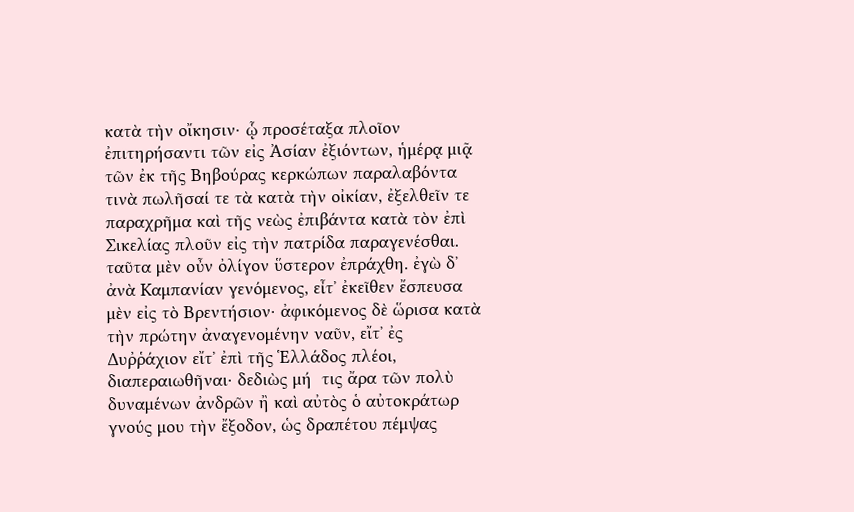κατὰ τὴν οἴκησιν· ᾧ προσέταξα πλοῖον ἐπιτηρήσαντι τῶν εἰς Ἀσίαν ἐξιόντων, ἡμέρᾳ μιᾷ τῶν ἐκ τῆς Βηβούρας κερκώπων παραλαβόντα τινὰ πωλῆσαί τε τὰ κατὰ τὴν οἰκίαν, ἐξελθεῖν τε παραχρῆμα καὶ τῆς νεὼς ἐπιβάντα κατὰ τὸν ἐπὶ Σικελίας πλοῦν εἰς τὴν πατρίδα παραγενέσθαι. ταῦτα μὲν οὖν ὀλίγον ὕστερον ἐπράχθη. ἐγὼ δ᾿ ἀνὰ Καμπανίαν γενόμενος, εἶτ᾿ ἐκεῖθεν ἔσπευσα μὲν εἰς τὸ Βρεντήσιον· ἀφικόμενος δὲ ὥρισα κατὰ τὴν πρώτην ἀναγενομένην ναῦν, εἴτ᾿ ἐς Δυῤῥάχιον εἴτ᾿ ἐπὶ τῆς Ἑλλάδος πλέοι, διαπεραιωθῆναι· δεδιὼς μή  τις ἄρα τῶν πολὺ δυναμένων ἀνδρῶν ἢ καὶ αὐτὸς ὁ αὐτοκράτωρ γνούς μου τὴν ἔξοδον, ὡς δραπέτου πέμψας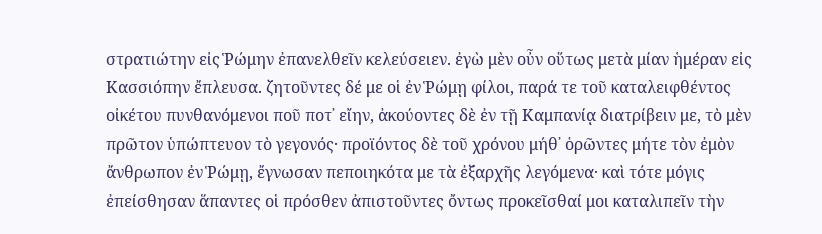στρατιώτην εἰς Ῥώμην ἐπανελθεῖν κελεύσειεν. ἐγὼ μὲν οὖν οὕτως μετὰ μίαν ἡμέραν εἰς Κασσιόπην ἔπλευσα. ζητοῦντες δέ με οἱ ἐν Ῥώμῃ φίλοι, παρά τε τοῦ καταλειφθέντος οἰκέτου πυνθανόμενοι ποῦ ποτ᾿ εἴην, ἀκούοντες δὲ ἐν τῇ Καμπανίᾳ διατρίβειν με, τὸ μὲν πρῶτον ὑπώπτευον τὸ γεγονός· προϊόντος δὲ τοῦ χρόνου μήθ᾿ ὁρῶντες μήτε τὸν ἐμὸν ἄνθρωπον ἐν Ῥώμῃ, ἔγνωσαν πεποιηκότα με τὰ ἐξαρχῆς λεγόμενα· καὶ τότε μόγις ἐπείσθησαν ἅπαντες οἱ πρόσθεν ἀπιστοῦντες ὄντως προκεῖσθαί μοι καταλιπεῖν τὴν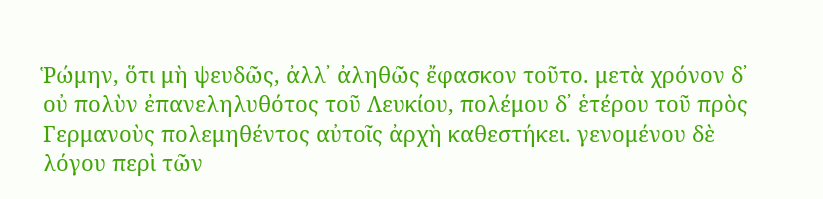Ῥώμην, ὅτι μὴ ψευδῶς, ἀλλ᾿ ἀληθῶς ἔφασκον τοῦτο. μετὰ χρόνον δ᾿ οὐ πολὺν ἐπανεληλυθότος τοῦ Λευκίου, πολέμου δ᾿ ἑτέρου τοῦ πρὸς Γερμανοὺς πολεμηθέντος αὐτοῖς ἀρχὴ καθεστήκει. γενομένου δὲ λόγου περὶ τῶν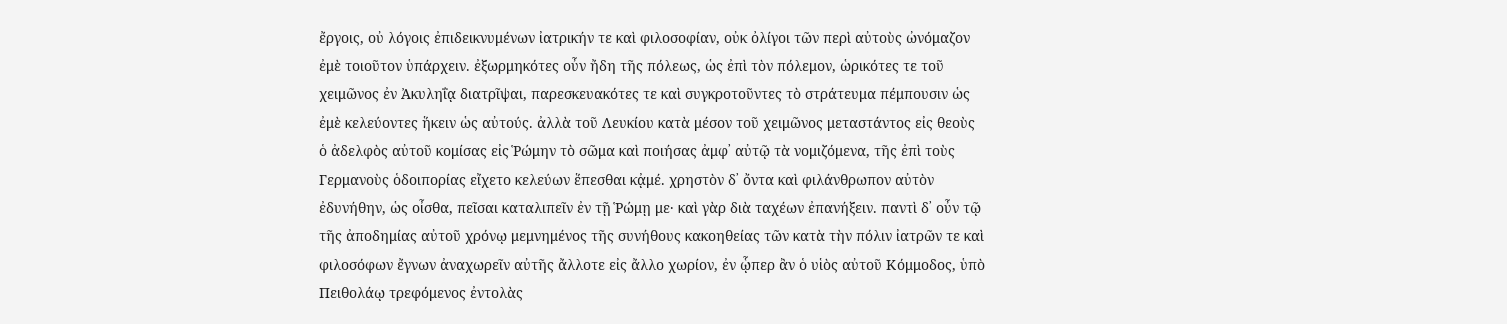ἔργοις, οὐ λόγοις ἐπιδεικνυμένων ἰατρικήν τε καὶ φιλοσοφίαν, οὐκ ὀλίγοι τῶν περὶ αὐτοὺς ὠνόμαζον ἐμὲ τοιοῦτον ὑπάρχειν. ἐξωρμηκότες οὖν ἤδη τῆς πόλεως, ὡς ἐπὶ τὸν πόλεμον, ὡρικότες τε τοῦ χειμῶνος ἐν Ἀκυληΐᾳ διατρῖψαι, παρεσκευακότες τε καὶ συγκροτοῦντες τὸ στράτευμα πέμπουσιν ὡς ἐμὲ κελεύοντες ἥκειν ὡς αὐτούς. ἀλλὰ τοῦ Λευκίου κατὰ μέσον τοῦ χειμῶνος μεταστάντος εἰς θεοὺς ὁ ἀδελφὸς αὐτοῦ κομίσας εἰς Ῥώμην τὸ σῶμα καὶ ποιήσας ἀμφ᾿ αὐτῷ τὰ νομιζόμενα, τῆς ἐπὶ τοὺς Γερμανοὺς ὁδοιπορίας εἴχετο κελεύων ἕπεσθαι κᾀμέ. χρηστὸν δ᾿ ὄντα καὶ φιλάνθρωπον αὐτὸν ἐδυνήθην, ὡς οἶσθα, πεῖσαι καταλιπεῖν ἐν τῇ Ῥώμῃ με· καὶ γὰρ διὰ ταχέων ἐπανήξειν. παντὶ δ᾿ οὖν τῷ τῆς ἀποδημίας αὐτοῦ χρόνῳ μεμνημένος τῆς συνήθους κακοηθείας τῶν κατὰ τὴν πόλιν ἰατρῶν τε καὶ φιλοσόφων ἔγνων ἀναχωρεῖν αὐτῆς ἄλλοτε εἰς ἄλλο χωρίον, ἐν ᾧπερ ἂν ὁ υἱὸς αὐτοῦ Κόμμοδος, ὑπὸ Πειθολάῳ τρεφόμενος ἐντολὰς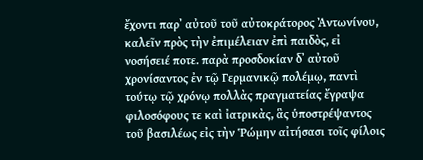ἔχοντι παρ᾿ αὐτοῦ τοῦ αὐτοκράτορος Ἀντωνίνου, καλεῖν πρὸς τὴν ἐπιμέλειαν ἐπὶ παιδὸς, εἰ νοσήσειέ ποτε. παρὰ προσδοκίαν δ᾿ αὐτοῦ χρονίσαντος ἐν τῷ Γερμανικῷ πολέμῳ, παντὶ τούτῳ τῷ χρόνῳ πολλὰς πραγματείας ἔγραψα φιλοσόφους τε καὶ ἰατρικὰς, ἃς ὑποστρέψαντος τοῦ βασιλέως εἰς τὴν Ῥώμην αἰτήσασι τοῖς φίλοις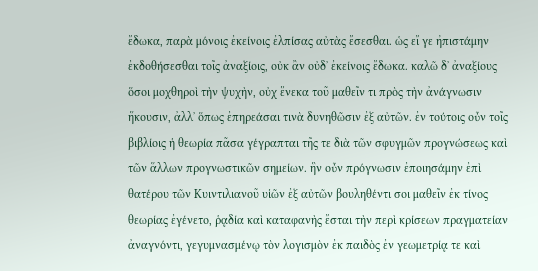ἔδωκα, παρὰ μόνοις ἐκείνοις ἐλπίσας αὐτὰς ἔσεσθαι. ὡς εἴ γε ἠπιστάμην ἐκδοθήσεσθαι τοῖς ἀναξίοις, οὐκ ἂν οὐδ᾿ ἐκείνοις ἔδωκα. καλῶ δ᾿ ἀναξίους ὅσοι μοχθηροὶ τὴν ψυχὴν, οὐχ ἕνεκα τοῦ μαθεῖν τι πρὸς τὴν ἀνάγνωσιν ἥκουσιν, ἀλλ᾿ ὅπως ἐπηρεάσαι τινὰ δυνηθῶσιν ἐξ αὐτῶν. ἐν τούτοις οὖν τοῖς βιβλίοις ἡ θεωρία πᾶσα γέγραπται τῆς τε διὰ τῶν σφυγμῶν προγνώσεως καὶ τῶν ἅλλων προγνωστικῶν σημείων. ἣν οὖν πρόγνωσιν ἐποιησάμην ἐπὶ θατέρου τῶν Κυιντιλιανοῦ υἱῶν ἐξ αὐτῶν βουληθέντι σοι μαθεῖν ἐκ τίνος θεωρίας ἐγένετο, ῥᾳδία καὶ καταφανὴς ἔσται τὴν περὶ κρίσεων πραγματείαν ἀναγνόντι, γεγυμνασμένῳ τὸν λογισμὸν ἐκ παιδὸς ἐν γεωμετρίᾳ τε καὶ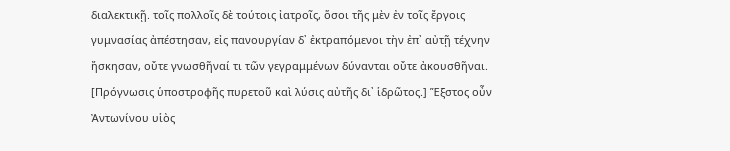διαλεκτικῇ. τοῖς πολλοῖς δὲ τούτοις ἰατροῖς, ὅσοι τῆς μὲν ἐν τοῖς ἔργοις γυμνασίας ἀπέστησαν, εἰς πανουργίαν δ᾿ ἐκτραπόμενοι τὴν ἐπ᾿ αὐτῇ τέχνην ἤσκησαν, οὔτε γνωσθῆναί τι τῶν γεγραμμένων δύνανται οὔτε ἀκουσθῆναι. [Πρόγνωσις ὑποστροφῆς πυρετοῦ καὶ λύσις αὐτῆς δι᾿ ἱδρῶτος.] Ἕξστος οὖν Ἀντωνίνου υἱὸς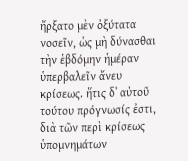ἤρξατο μὲν ὀξύτατα νοσεῖν, ὡς μὴ δύνασθαι τὴν ἑβδόμην ἡμέραν ὑπερβαλεῖν ἄνευ κρίσεως. ἥτις δ᾿ αὐτοῦ τούτου πρόγνωσίς ἐστι, διὰ τῶν περὶ κρίσεως ὑπομνημάτων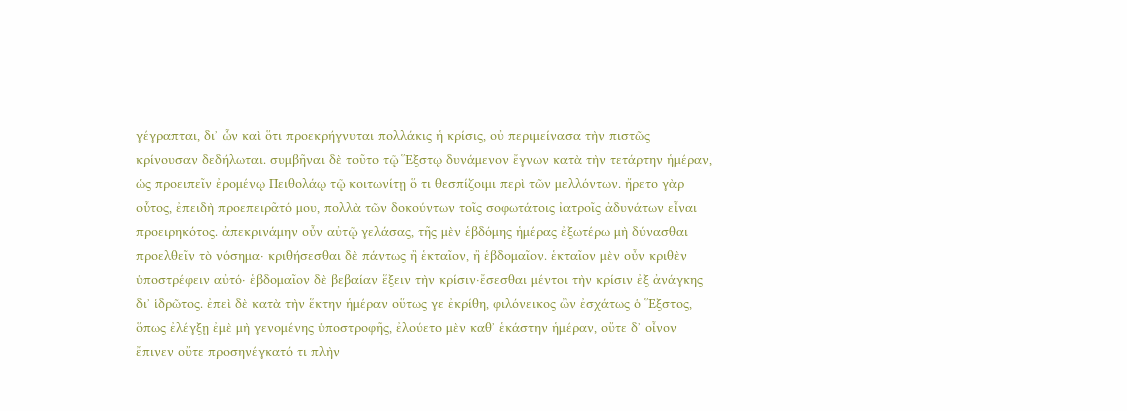γέγραπται, δι᾿ ὧν καὶ ὅτι προεκρήγνυται πολλάκις ἡ κρίσις, οὐ περιμείνασα τὴν πιστῶς κρίνουσαν δεδήλωται. συμβῆναι δὲ τοῦτο τῷ Ἕξστῳ δυνάμενον ἔγνων κατὰ τὴν τετάρτην ἡμέραν, ὡς προειπεῖν ἐρομένῳ Πειθολάῳ τῷ κοιτωνίτῃ ὅ τι θεσπίζοιμι περὶ τῶν μελλόντων. ἤρετο γὰρ οὗτος, ἐπειδὴ προεπειρᾶτό μου, πολλὰ τῶν δοκούντων τοῖς σοφωτάτοις ἰατροῖς ἀδυνάτων εἶναι προειρηκότος. ἀπεκρινάμην οὖν αὐτῷ γελάσας, τῆς μὲν ἑβδόμης ἡμέρας ἐξωτέρω μὴ δύνασθαι προελθεῖν τὸ νόσημα· κριθήσεσθαι δὲ πάντως ἢ ἑκταῖον, ἢ ἑβδομαῖον. ἑκταῖον μὲν οὖν κριθὲν ὑποστρέφειν αὐτό· ἑβδομαῖον δὲ βεβαίαν ἕξειν τὴν κρίσιν·ἔσεσθαι μέντοι τὴν κρίσιν ἐξ ἀνάγκης δι᾿ ἱδρῶτος. ἐπεὶ δὲ κατὰ τὴν ἕκτην ἡμέραν οὕτως γε ἐκρίθη, φιλόνεικος ὢν ἐσχάτως ὁ Ἕξστος, ὅπως ἐλέγξῃ ἐμὲ μὴ γενομένης ὑποστροφῆς, ἐλούετο μὲν καθ᾿ ἑκάστην ἡμέραν, οὔτε δ᾿ οἶνον ἔπινεν οὔτε προσηνέγκατό τι πλὴν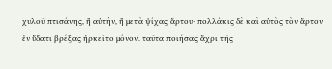χυλοῦ πτισάνης, ἢ αὐτὴν, ἢ μετὰ ψίχας ἄρτου· πολλάκις δὲ καὶ αὐτὸς τὸν ἄρτον ἐν ὕδατι βρέξας ἠρκεῖτο μόνον. ταῦτα ποιήσας ἄχρι τῆς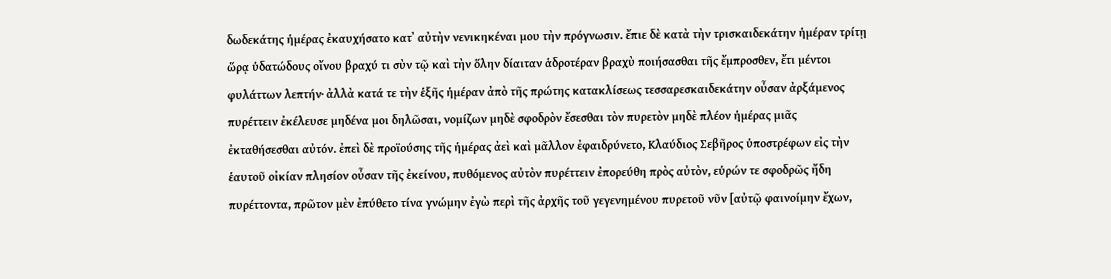δωδεκάτης ἡμέρας ἐκαυχήσατο κατ᾿ αὐτὴν νενικηκέναι μου τὴν πρόγνωσιν. ἔπιε δὲ κατὰ τὴν τρισκαιδεκάτην ἡμέραν τρίτῃ ὥρᾳ ὑδατώδους οἴνου βραχύ τι σὺν τῷ καὶ τὴν ὅλην δίαιταν ἁδροτέραν βραχὺ ποιήσασθαι τῆς ἔμπροσθεν, ἔτι μέντοι φυλάττων λεπτήν· ἀλλὰ κατά τε τὴν ἑξῆς ἡμέραν ἀπὸ τῆς πρώτης κατακλίσεως τεσσαρεσκαιδεκάτην οὖσαν ἀρξάμενος πυρέττειν ἐκέλευσε μηδένα μοι δηλῶσαι, νομίζων μηδὲ σφοδρὸν ἔσεσθαι τὸν πυρετὸν μηδὲ πλέον ἡμέρας μιᾶς ἐκταθήσεσθαι αὐτόν. ἐπεὶ δὲ προϊούσης τῆς ἡμέρας ἀεὶ καὶ μᾶλλον ἐφαιδρύνετο, Κλαύδιος Σεβῆρος ὑποστρέφων εἰς τὴν ἑαυτοῦ οἰκίαν πλησίον οὖσαν τῆς ἐκείνου, πυθόμενος αὐτὸν πυρέττειν ἐπορεύθη πρὸς αὐτὸν, εὑρών τε σφοδρῶς ἤδη πυρέττοντα, πρῶτον μὲν ἐπύθετο τίνα γνώμην ἐγὼ περὶ τῆς ἀρχῆς τοῦ γεγενημένου πυρετοῦ νῦν [αὐτῷ φαινοίμην ἔχων,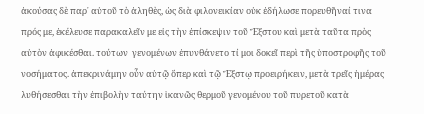ἀκούσας δὲ παρ᾿ αὐτοῦ τὸ ἀληθὲς, ὡς διὰ φιλονεικίαν οὐκ ἐδήλωσε πορευθῆναί τινα πρός με, ἐκέλευσε παρακαλεῖν με εἰς τὴν ἐπίσκεψιν τοῦ Ἕξστου καὶ μετὰ ταῦτα πρὸς αὐτὸν ἀφικέσθαι. τούτων  γενομένων ἐπυνθάνετο τί μοι δοκεῖ περὶ τῆς ὑποστροφῆς τοῦ νοσήματος. ἀπεκρινάμην οὖν αὐτῷ ὅπερ καὶ τῷ Ἕξστῳ προειρήκειν, μετὰ τρεῖς ἡμέρας λυθήσεσθαι τὴν ἐπιβολὴν ταύτην ἱκανῶς θερμοῦ γενομένου τοῦ πυρετοῦ κατὰ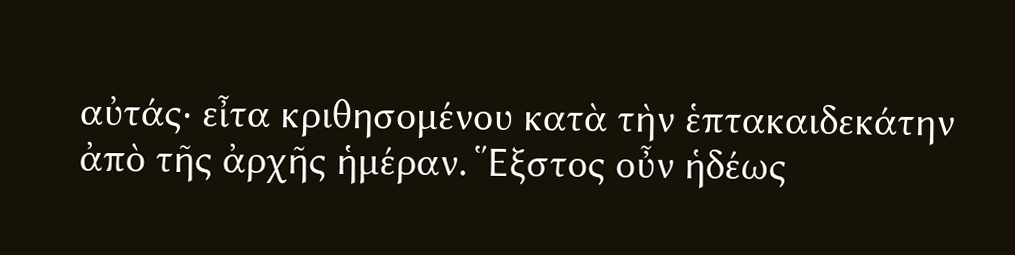αὐτάς· εἶτα κριθησομένου κατὰ τὴν ἑπτακαιδεκάτην ἀπὸ τῆς ἀρχῆς ἡμέραν. Ἕξστος οὖν ἡδέως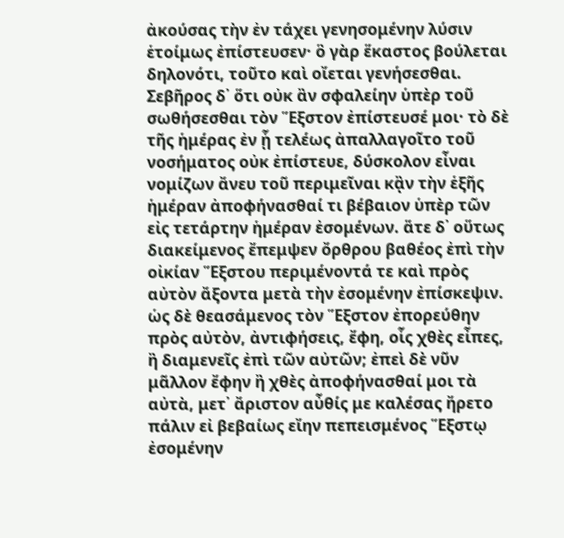ἀκούσας τὴν ἐν τάχει γενησομένην λύσιν ἑτοίμως ἐπίστευσεν· ὃ γὰρ ἕκαστος βούλεται δηλονότι, τοῦτο καὶ οἴεται γενήσεσθαι. Σεβῆρος δ᾿ ὅτι οὐκ ἂν σφαλείην ὑπὲρ τοῦ σωθήσεσθαι τὸν Ἕξστον ἐπίστευσέ μοι· τὸ δὲ τῆς ἡμέρας ἐν ᾗ τελέως ἀπαλλαγοῖτο τοῦ νοσήματος οὐκ ἐπίστευε, δύσκολον εἶναι νομίζων ἄνευ τοῦ περιμεῖναι κᾂν τὴν ἑξῆς ἡμέραν ἀποφήνασθαί τι βέβαιον ὑπὲρ τῶν εἰς τετάρτην ἡμέραν ἐσομένων. ἅτε δ᾿ οὕτως διακείμενος ἔπεμψεν ὄρθρου βαθέος ἐπὶ τὴν οἰκίαν Ἕξστου περιμένοντά τε καὶ πρὸς αὐτὸν ἄξοντα μετὰ τὴν ἐσομένην ἐπίσκεψιν. ὡς δὲ θεασάμενος τὸν Ἕξστον ἐπορεύθην πρὸς αὐτὸν, ἀντιφήσεις, ἔφη, οἷς χθὲς εἶπες, ἢ διαμενεῖς ἐπὶ τῶν αὐτῶν; ἐπεὶ δὲ νῦν μᾶλλον ἔφην ἢ χθὲς ἀποφήνασθαί μοι τὰ αὐτὰ, μετ᾿ ἄριστον αὖθίς με καλέσας ἤρετο πάλιν εἰ βεβαίως εἴην πεπεισμένος Ἕξστῳ ἐσομένην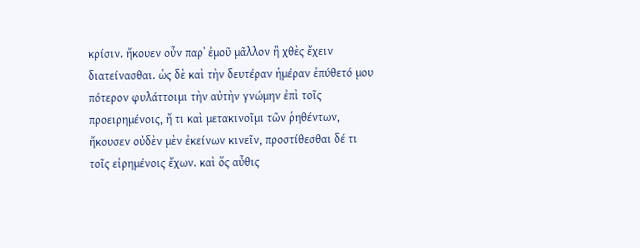κρίσιν. ἤκουεν οὖν παρ᾿ ἐμοῦ μᾶλλον ἢ χθὲς ἔχειν διατείνασθαι. ὡς δὲ καὶ τὴν δευτέραν ἡμέραν ἐπύθετό μου πότερον φυλάττοιμι τὴν αὐτὴν γνώμην ἐπὶ τοῖς προειρημένοις, ἤ τι καὶ μετακινοῖμι τῶν ῥηθέντων, ἤκουσεν οὐδὲν μὲν ἐκείνων κινεῖν, προστίθεσθαι δέ τι τοῖς εἰρημένοις ἔχων. καὶ ὅς αὖθις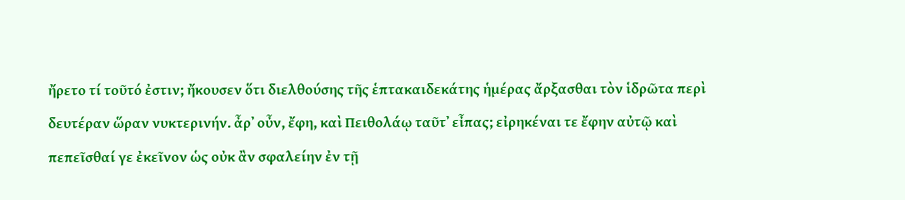ἤρετο τί τοῦτό ἐστιν; ἤκουσεν ὅτι διελθούσης τῆς ἑπτακαιδεκάτης ἡμέρας ἄρξασθαι τὸν ἱδρῶτα περὶ δευτέραν ὥραν νυκτερινήν. ἆρ᾿ οὖν, ἔφη, καὶ Πειθολάῳ ταῦτ᾿ εἶπας; εἰρηκέναι τε ἔφην αὐτῷ καὶ πεπεῖσθαί γε ἐκεῖνον ὡς οὐκ ἂν σφαλείην ἐν τῇ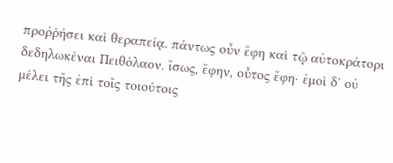προῤῥήσει καὶ θεραπείᾳ. πάντως οὖν ἔφη καὶ τῷ αὐτοκράτορι δεδηλωκέναι Πειθόλαον. ἴσως, ἔφην, οὗτος ἔφη· ἐμοὶ δ᾿ οὐ μέλει τῆς ἐπὶ τοῖς τοιούτοις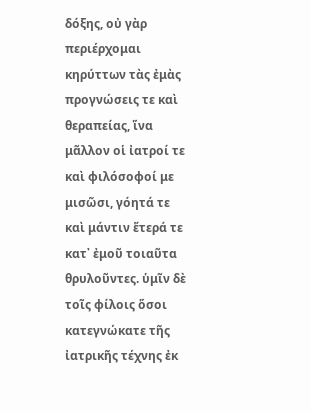δόξης, οὐ γὰρ περιέρχομαι κηρύττων τὰς ἐμὰς προγνώσεις τε καὶ θεραπείας, ἵνα μᾶλλον οἱ ἰατροί τε καὶ φιλόσοφοί με μισῶσι, γόητά τε καὶ μάντιν ἕτερά τε κατ᾿ ἐμοῦ τοιαῦτα θρυλοῦντες. ὑμῖν δὲ τοῖς φίλοις ὅσοι κατεγνώκατε τῆς ἰατρικῆς τέχνης ἐκ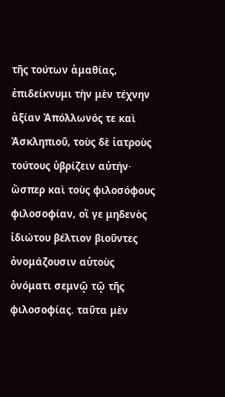τῆς τούτων ἀμαθίας, ἐπιδείκνυμι τὴν μὲν τέχνην ἀξίαν Ἀπόλλωνός τε καὶ Ἀσκληπιοῦ, τοὺς δὲ ἰατροὺς τούτους ὑβρίζειν αὐτήν· ὥσπερ καὶ τοὺς φιλοσόφους φιλοσοφίαν, οἵ γε μηδενὸς ἰδιώτου βέλτιον βιοῦντες ὀνομάζουσιν αὑτοὺς ὀνόματι σεμνῷ τῷ τῆς φιλοσοφίας. ταῦτα μὲν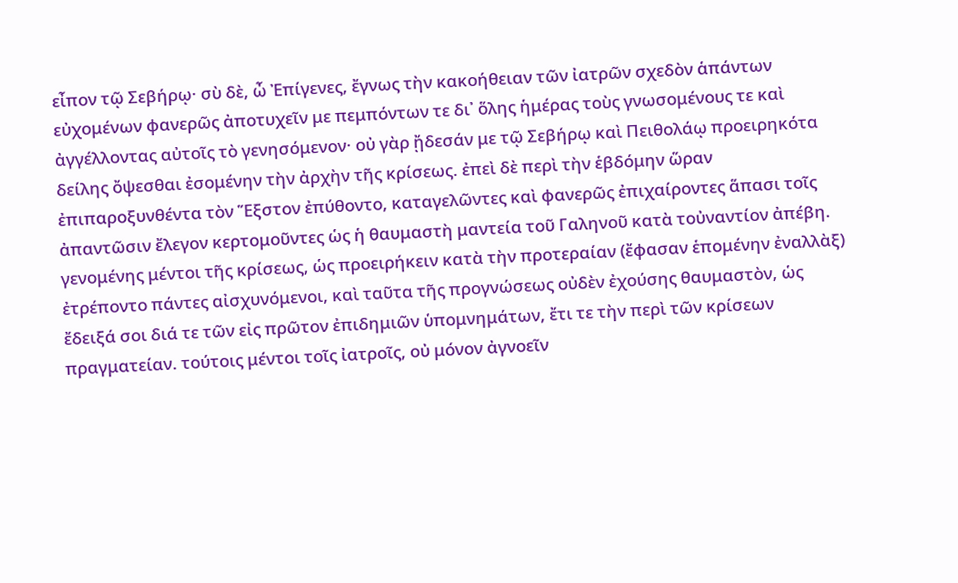εἶπον τῷ Σεβήρῳ· σὺ δὲ, ὦ Ἐπίγενες, ἔγνως τὴν κακοήθειαν τῶν ἰατρῶν σχεδὸν ἁπάντων εὐχομένων φανερῶς ἀποτυχεῖν με πεμπόντων τε δι᾿ ὅλης ἡμέρας τοὺς γνωσομένους τε καὶ ἀγγέλλοντας αὐτοῖς τὸ γενησόμενον· οὐ γὰρ ᾔδεσάν με τῷ Σεβήρῳ καὶ Πειθολάῳ προειρηκότα δείλης ὄψεσθαι ἐσομένην τὴν ἀρχὴν τῆς κρίσεως. ἐπεὶ δὲ περὶ τὴν ἑβδόμην ὥραν ἐπιπαροξυνθέντα τὸν Ἕξστον ἐπύθοντο, καταγελῶντες καὶ φανερῶς ἐπιχαίροντες ἅπασι τοῖς ἀπαντῶσιν ἔλεγον κερτομοῦντες ὡς ἡ θαυμαστὴ μαντεία τοῦ Γαληνοῦ κατὰ τοὐναντίον ἀπέβη. γενομένης μέντοι τῆς κρίσεως, ὡς προειρήκειν κατὰ τὴν προτεραίαν (ἔφασαν ἑπομένην ἐναλλὰξ) ἐτρέποντο πάντες αἰσχυνόμενοι, καὶ ταῦτα τῆς προγνώσεως οὐδὲν ἐχούσης θαυμαστὸν, ὡς ἔδειξά σοι διά τε τῶν εἰς πρῶτον ἐπιδημιῶν ὑπομνημάτων, ἔτι τε τὴν περὶ τῶν κρίσεων πραγματείαν. τούτοις μέντοι τοῖς ἰατροῖς, οὐ μόνον ἀγνοεῖν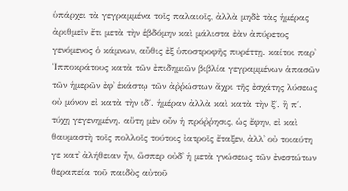ὑπάρχει τὰ γεγραμμένα τοῖς παλαιοῖς, ἀλλὰ μηδὲ τὰς ἡμέρας ἀριθμεῖν ἔτι μετὰ τὴν ἑβδόμην καὶ μάλιστα ἐὰν ἀπύρετος γενόμενος ὁ κάμνων, αὖθις ἐξ ὑποστροφῆς πυρέττῃ. καίτοι παρ᾿ Ἱπποκράτους κατὰ τῶν ἐπιδημιῶν βιβλία γεγραμμένων ἁπασῶν τῶν ἡμερῶν ἐφ᾿ ἑκάστῳ τῶν ἀῤῥώστων ἄχρι τῆς ἐσχάτης λύσεως οὐ μόνον εἰ κατὰ τὴν ιδ΄. ἡμέραν ἀλλὰ καὶ κατὰ τὴν ξ΄. ἢ π΄. τύχῃ γεγενημένη. αὕτη μὲν οὖν ἡ πρόῤῥησις, ὡς ἔφην, εἰ καὶ θαυμαστὴ τοῖς πολλοῖς τούτοις ἰατροῖς ἔταξεν, ἀλλ᾿ οὐ τοιαύτη γε κατ᾿ ἀλήθειαν ἦν, ὥσπερ οὐδ᾿ ἡ μετὰ γνώσεως τῶν ἐνεστώτων θεραπεία τοῦ παιδὸς αὐτοῦ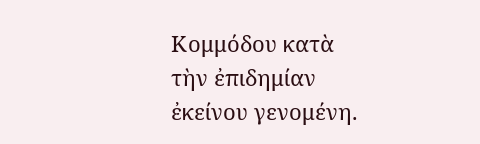Κομμόδου κατὰ τὴν ἐπιδημίαν ἐκείνου γενομένη.